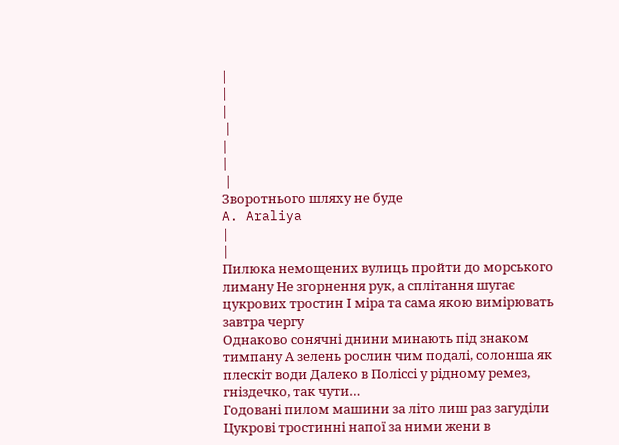|
|
|
 |
|
|
 |
Зворотнього шляху не буде
A. Araliya
|
|
Пилюка немощених вулиць пройти до морського лиману Не згорнення рук, а сплітання шугає цукрових тростин І міра та сама якою вимірювать завтра чергу
Однаково сонячні днини минають під знаком тимпану А зелень рослин чим подалі, солонша як плескіт води Далеко в Поліссі у рідному ремез, гніздечко, так чути…
Годовані пилом машини за літо лиш раз загуділи Цукрові тростинні напої за ними жени в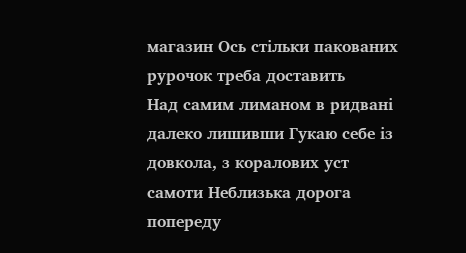магазин Ось стільки пакованих рурочок треба доставить
Над самим лиманом в ридвані далеко лишивши Гукаю себе із довкола, з коралових уст самоти Неблизька дорога попереду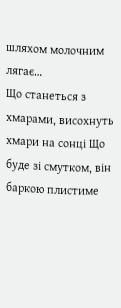шляхом молочним лягає…
Що станеться з хмарами, висохнуть хмари на сонці Що буде зі смутком, він баркою плистиме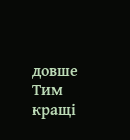довше Тим кращі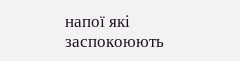напої які заспокоюють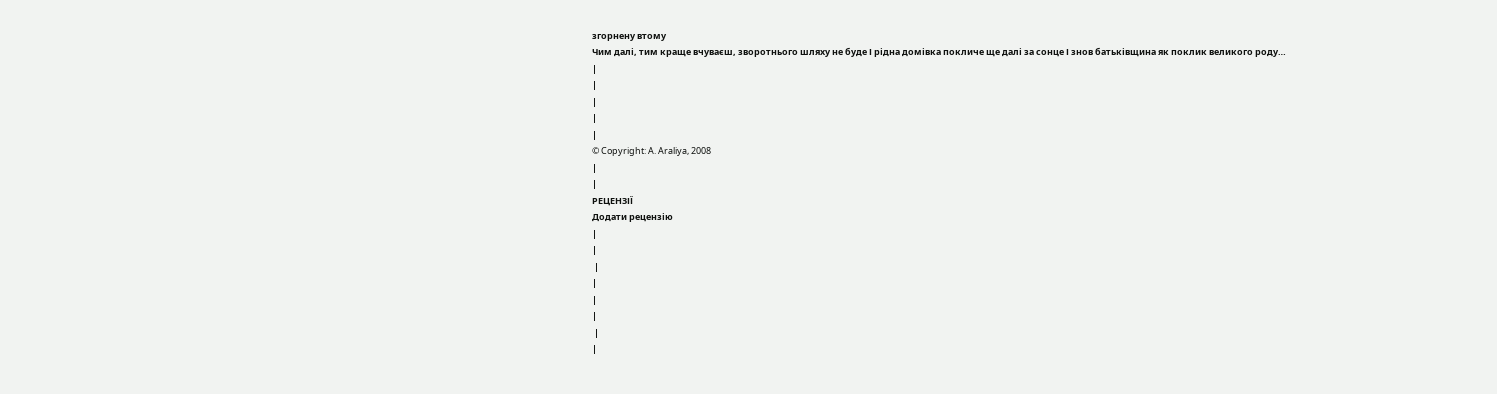згорнену втому
Чим далі, тим краще вчуваєш, зворотнього шляху не буде І рідна домівка покличе ще далі за сонце І знов батьківщина як поклик великого роду…
|
|
|
|
|
© Copyright: A. Araliya, 2008
|
|
РЕЦЕНЗІЇ
Додати рецензію
|
|
 |
|
|
|
 |
|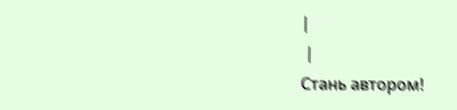|
 |
Стань автором!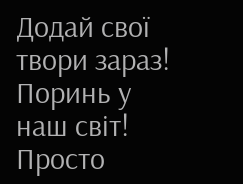Додай свої твори зараз! Поринь у наш світ! Просто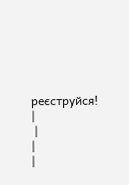реєструйся!
|
 |
|
|